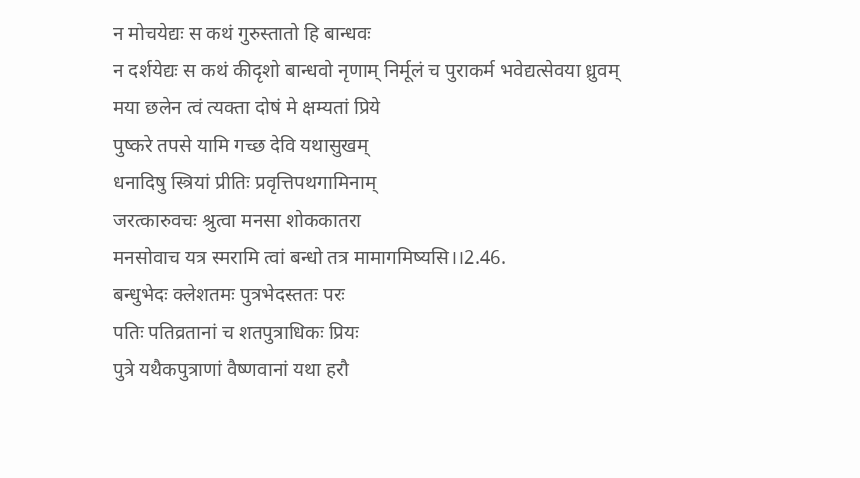न मोचयेद्यः स कथं गुरुस्तातो हि बान्धवः
न दर्शयेद्यः स कथं कीदृशो बान्धवो नृणाम् निर्मूलं च पुराकर्म भवेद्यत्सेवया ध्रुवम्
मया छलेन त्वं त्यक्ता दोषं मे क्षम्यतां प्रिये
पुष्करे तपसे यामि गच्छ देवि यथासुखम्
धनादिषु स्त्रियां प्रीतिः प्रवृत्तिपथगामिनाम्
जरत्कारुवचः श्रुत्वा मनसा शोककातरा
मनसोवाच यत्र स्मरामि त्वां बन्धो तत्र मामागमिष्यसि।।2.46.
बन्धुभेदः क्लेशतमः पुत्रभेदस्ततः परः
पतिः पतिव्रतानां च शतपुत्राधिकः प्रियः
पुत्रे यथैकपुत्राणां वैष्णवानां यथा हरौ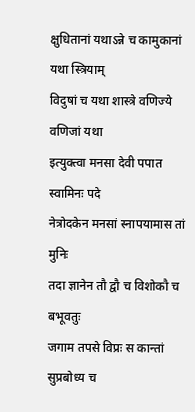क्षुधितानां यथाऽन्ने च कामुकानां यथा स्त्रियाम्
विदुषां च यथा शास्त्रे वणिज्ये वणिजां यथा
इत्युक्त्वा मनसा देवी पपात स्वामिनः पदे
नेत्रोदकेन मनसां स्नापयामास तां मुनिः
तदा ज्ञानेन तौ द्वौ च विशोकौ च बभूवतुः
जगाम तपसे विप्रः स कान्तां सुप्रबोध्य च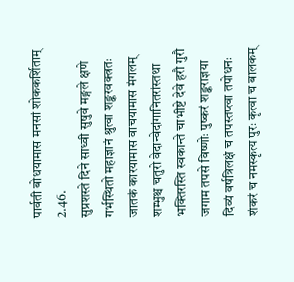पार्वती बोधयामास मनसां शोककर्शिताम् 2.46.
सुप्रशस्ते दिने साध्वी सुषुवे मङ्गले क्षणे
गर्भस्थितो महाज्ञानं श्रुत्वा शङ्करवक्त्रतः
जातकं कारयामास वाचयामास मंगलम्
शम्भुश्च चतुरो वेदान्वेदांगानितरांस्तथा
भक्तिरस्ति स्वकान्ते चाभीष्टे देवे हरौ गुरौ
जगाम तपसे विष्णोः पुष्करं शङ्कराज्ञया
दिव्यं वर्षत्रिलक्षं च तपस्तप्त्वा तपोधनः
शंकरं च नमस्कृत्य पुरः कृत्वा च बालकम्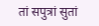तां सपुत्रां सुतां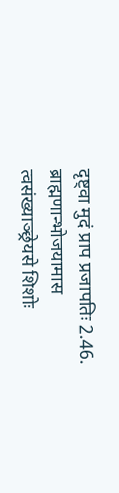दृष्ट्वा मुदं प्राप प्रजापतिः 2.46.
ब्राह्मणान्भोजयामास त्वसंख्याञ्छ्रेयसे शिशोः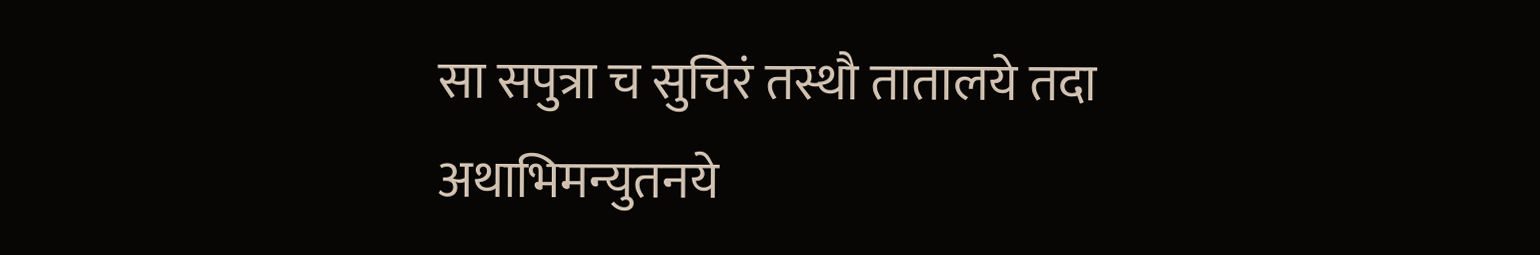सा सपुत्रा च सुचिरं तस्थौ तातालये तदा
अथाभिमन्युतनये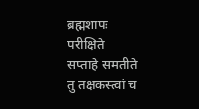ब्रह्मशापः परीक्षिते
सप्ताहे समतीते तु तक्षकस्त्वां च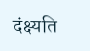दंक्ष्यति